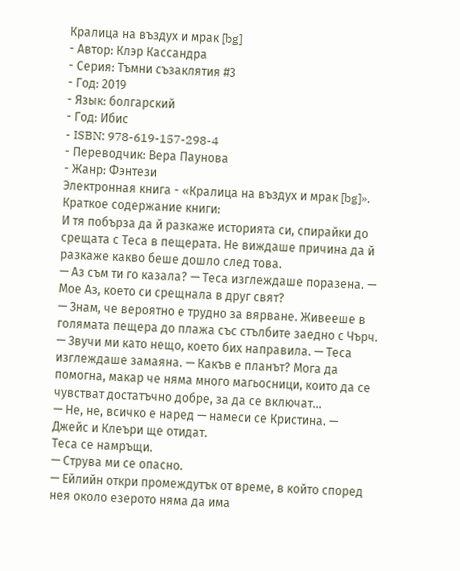Кралица на въздух и мрак [bg]
- Автор: Клэр Кассандра
- Серия: Тъмни съзаклятия #3
- Год: 2019
- Язык: болгарский
- Год: Ибис
- ISBN: 978-619-157-298-4
- Переводчик: Вера Паунова
- Жанр: Фэнтези
Электронная книга - «Кралица на въздух и мрак [bg]». Краткое содержание книги:
И тя побърза да й разкаже историята си, спирайки до срещата с Теса в пещерата. Не виждаше причина да й разкаже какво беше дошло след това.
— Аз съм ти го казала? — Теса изглеждаше поразена. — Мое Аз, което си срещнала в друг свят?
— Знам, че вероятно е трудно за вярване. Живееше в голямата пещера до плажа със стълбите заедно с Чърч.
— Звучи ми като нещо, което бих направила. — Теса изглеждаше замаяна. — Какъв е планът? Мога да помогна, макар че няма много магьосници, които да се чувстват достатъчно добре, за да се включат…
— Не, не, всичко е наред — намеси се Кристина. — Джейс и Клеъри ще отидат.
Теса се намръщи.
— Струва ми се опасно.
— Ейлийн откри промеждутък от време, в който според нея около езерото няма да има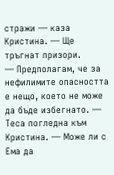стражи — каза Кристина. — Ще тръгнат призори.
— Предполагам, че за нефилимите опасността е нещо, което не може да бъде избегнато. — Теса погледна към Кристина. — Може ли с Ема да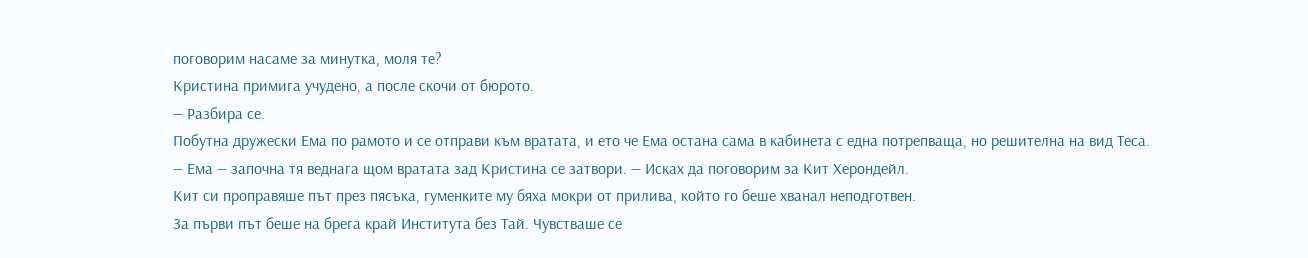поговорим насаме за минутка, моля те?
Кристина примига учудено, а после скочи от бюрото.
— Разбира се.
Побутна дружески Ема по рамото и се отправи към вратата, и ето че Ема остана сама в кабинета с една потрепваща, но решителна на вид Теса.
— Ема — започна тя веднага щом вратата зад Кристина се затвори. — Исках да поговорим за Кит Херондейл.
Кит си проправяше път през пясъка, гуменките му бяха мокри от прилива, който го беше хванал неподготвен.
За първи път беше на брега край Института без Тай. Чувстваше се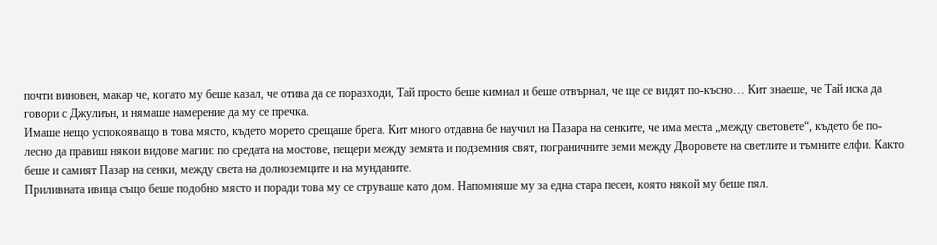почти виновен, макар че, когато му беше казал, че отива да се поразходи, Тай просто беше кимнал и беше отвърнал, че ще се видят по-късно… Кит знаеше, че Тай иска да говори с Джулиън, и нямаше намерение да му се пречка.
Имаше нещо успокояващо в това място, където морето срещаше брега. Кит много отдавна бе научил на Пазара на сенките, че има места „между световете“, където бе по-лесно да правиш някои видове магии: по средата на мостове, пещери между земята и подземния свят, пограничните земи между Дворовете на светлите и тъмните елфи. Както беше и самият Пазар на сенки, между света на долноземците и на мунданите.
Приливната ивица също беше подобно място и поради това му се струваше като дом. Напомняше му за една стара песен, която някой му беше пял.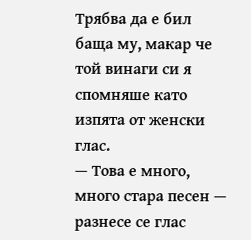Трябва да е бил баща му, макар че той винаги си я спомняше като изпята от женски глас.
— Това е много, много стара песен — разнесе се глас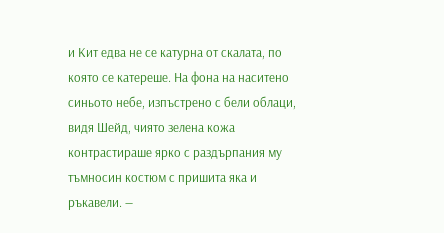и Кит едва не се катурна от скалата, по която се катереше. На фона на наситено синьото небе, изпъстрено с бели облаци, видя Шейд, чиято зелена кожа контрастираше ярко с раздърпания му тъмносин костюм с пришита яка и ръкавели. —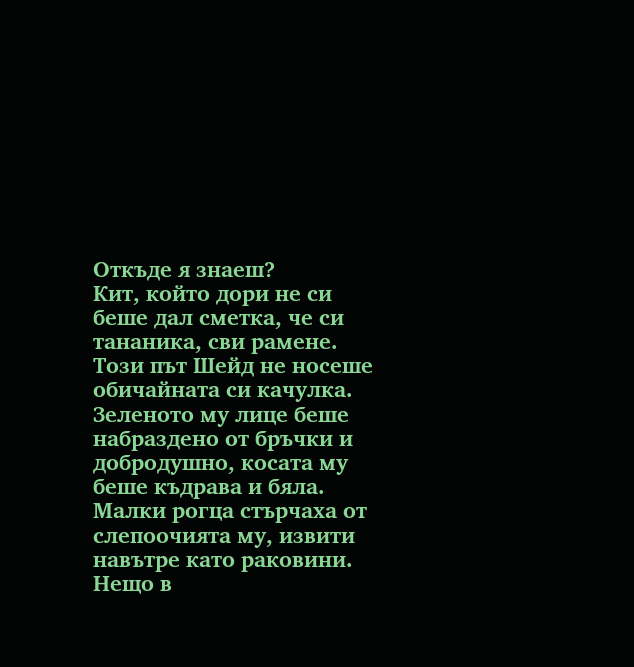Откъде я знаеш?
Кит, който дори не си беше дал сметка, че си тананика, сви рамене. Този път Шейд не носеше обичайната си качулка. Зеленото му лице беше набраздено от бръчки и добродушно, косата му беше къдрава и бяла. Малки рогца стърчаха от слепоочията му, извити навътре като раковини. Нещо в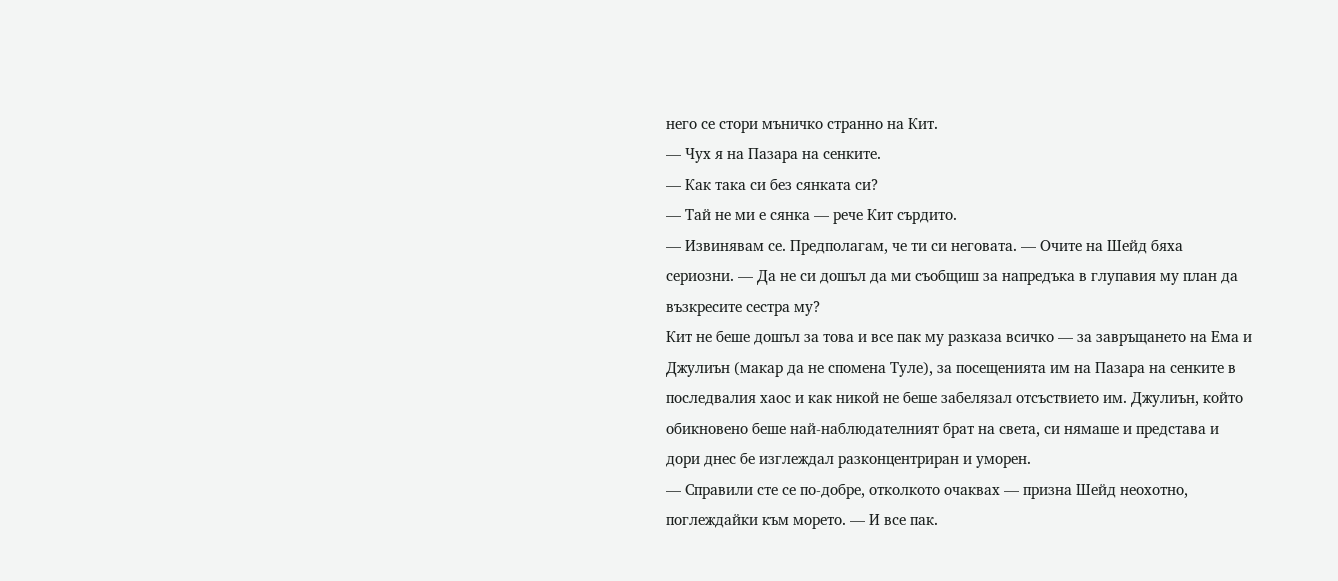него се стори мъничко странно на Кит.
— Чух я на Пазара на сенките.
— Как така си без сянката си?
— Тай не ми е сянка — рече Кит сърдито.
— Извинявам се. Предполагам, че ти си неговата. — Очите на Шейд бяха сериозни. — Да не си дошъл да ми съобщиш за напредъка в глупавия му план да възкресите сестра му?
Кит не беше дошъл за това и все пак му разказа всичко — за завръщането на Ема и Джулиън (макар да не спомена Туле), за посещенията им на Пазара на сенките в последвалия хаос и как никой не беше забелязал отсъствието им. Джулиън, който обикновено беше най-наблюдателният брат на света, си нямаше и представа и дори днес бе изглеждал разконцентриран и уморен.
— Справили сте се по-добре, отколкото очаквах — призна Шейд неохотно, поглеждайки към морето. — И все пак.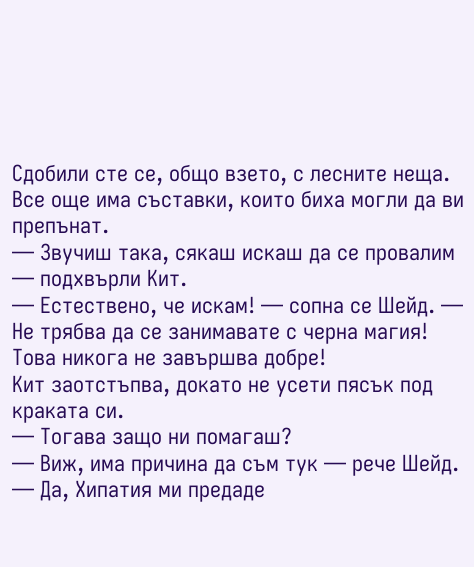Сдобили сте се, общо взето, с лесните неща. Все още има съставки, които биха могли да ви препънат.
— Звучиш така, сякаш искаш да се провалим — подхвърли Кит.
— Естествено, че искам! — сопна се Шейд. — Не трябва да се занимавате с черна магия! Това никога не завършва добре!
Кит заотстъпва, докато не усети пясък под краката си.
— Тогава защо ни помагаш?
— Виж, има причина да съм тук — рече Шейд. — Да, Хипатия ми предаде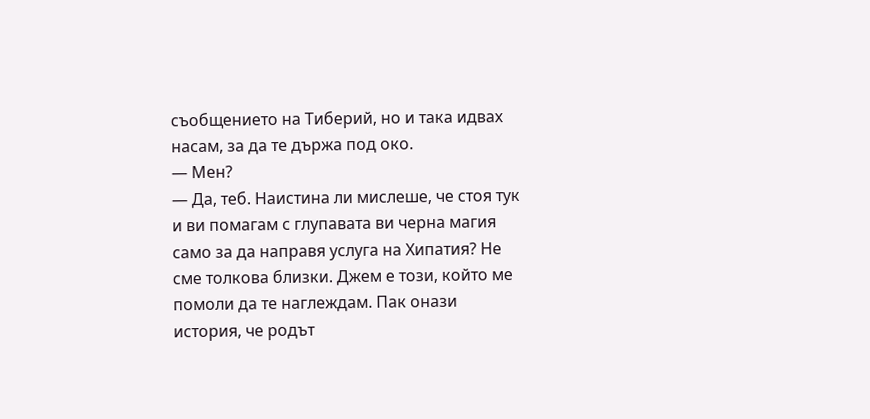съобщението на Тиберий, но и така идвах насам, за да те държа под око.
— Мен?
— Да, теб. Наистина ли мислеше, че стоя тук и ви помагам с глупавата ви черна магия само за да направя услуга на Хипатия? Не сме толкова близки. Джем е този, който ме помоли да те наглеждам. Пак онази история, че родът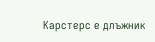Карстерс е длъжник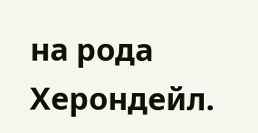на рода Херондейл.